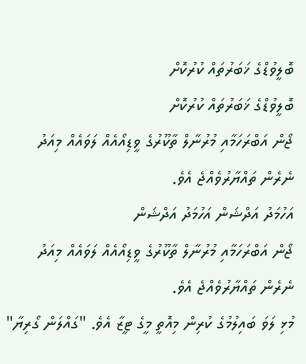ބޮލީވުޑްގެ ޚަބަރުތައް ކުރުކޮށް
ބޮލީވުޑްގެ ޚަބަރުތައް ކުރުކޮށް
ޖޯން އަބްރަހަމާއި މުރުނާލް ތާކޫރުގެ ވީޑިއޯއެއް ލަވައެއް މިއަދު ނެރެން ތައްޔާރުވެއްޖެ އެވެ.
އަހުމަދު އަދްޝަން އަހުމަދު އަދްޝަން
ޖޯން އަބްރަހަމާއި މުރުނާލް ތާކޫރުގެ ވީޑިއޯއެއް ލަވައެއް މިއަދު ނެރެން ތައްޔާރުވެއްޖެ އެވެ.
މުޅި ލަވަ ބައިލުމުގެ ކުރިން މިއޮތީ މީގެ ޓީޒާ އެވެ. "ގައްލަން ގޯރިޔާ"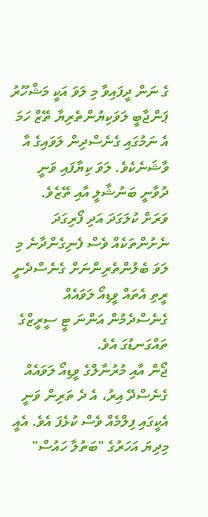ގެ ނަން ދީފައިވާ މި ލަވަ އަކީ މަޝްހޫރު ޕަންޖާބީ ލަވަކިޔުންތެރިޔާ ތޭޒް ހަމަ އެ ނަމުގައި ގެނެސްދިން ލަވައިގެ އާ ވާޝަނެކެވެ. ލަވަ ކިޔާފައި ވަނީ ދުވާނީ ބަނުޝާލީ އާއި ތޭޒެވެ.
ވަރަށް ކުލަގަދަ އަދި ފޯރިގަދަ ނެށުންތަކެއް ވެސް ފެނިގެންދާނެ މި ލަވަ ބެލުންތެރިންނަށް ގެނެސްދެނީ ރީތި އެތައް ވީޑިއޯ ލަވައެއް ގެނެސްދެމުން އަންނަ ޓީ ސީރީޒްގެ ތައްގަނޑުގަ އެވެ.
ޖޯން އާއި މުރުނާލްގެ ވީޑިއޯ ލަވައެއް ގެނެސްދޭ އިރު، އެ ދެ ތަރިން ވަނީ އެކީގައި ފިލްމެއް ވެސް ކުޅެފަ އެވެ. އެއީ މިދިޔަ އަހަރުގެ "ބަތުލާ ހައުސް"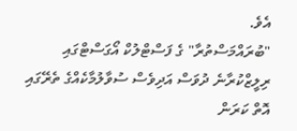އެވެ.
"ބުރައްމަސްތުރާ" ގެ ފަސްޓްލުކް އޯގަސްޓްގައި
ރިލީޒްކުރާނެ ދުވަސް އަދިވެސް ސުވާލުމާކެއްގެ ތެރޭގައި އޮތް ކަރަން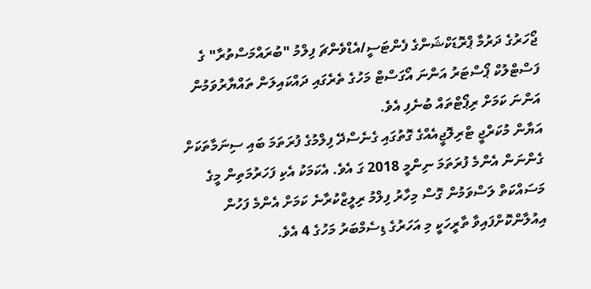ޖޯހަރުގެ ދަރުމާ ޕްރޮޑަކްޝަންގެ ފެންޓަސީ/އެޑްވެންޗަ ފިލްމު "ބުރައްމަސްތުރާ" ގެ ފަސްޓްލުކް ޕޯސްޓަރު އަންނަ އޯގަސްޓް މަހުގެ ތެރެގައި ދައްކައިލަން ތައްޔާރުވަމުން އަންނަ ކަމަށް ރިޕޯޓްތައް ބުނެފި އެވެ.
އަޔާން މުކަރްޖީ ޓްރިލޮޖީއެއްގެ ގޮތުގައި ގެނެސްދޭ ފިލްމުގެ ފުރަތަމަ ބައި ސިނަމާތަކަށް ގެންނަން އެންމެ ފުރަތަމަ ނިންމީ 2018 ގަ އެވެ. އެކަމަކު އެކި ފަހަރުމަތިން މީގެ މަސައްކަތް ލަސްވަމުން ގޮސް މިހާރު ފިލްމު ރިލީޒްކުރާނެ ކަމަށް އެންމެ ފަހުން އިއުލާންކޮށްފައިވާ ތާރީހަކީ މި އަހަރުގެ ޑިސެމްބަރު މަހުގެ 4 އެވެ.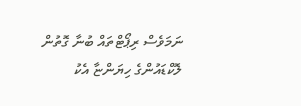ނަމަވެސް ރިޕޯޓްތައް ބުނާ ގޮތުން ލޮކްޑައުންގެ ހިޔަންޏާ އެކު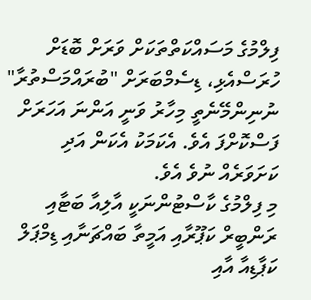ފިލްމުގެ މަސައްކަތްތަކަށް ވަރަށް ބޮޑަށް ހުރަސްއެޅި، ޑިސެމްބަރަށް "ބުރައްމަސްތުރާ" ނުނިންމޭނެތީ މިހާރު ވަނީ އަންނަ އަހަރަށް ފަސްކޮށްފަ އެވެ. އެކަމަކު އެކަން އަދި ކަށަވަރެއް ނުވެ އެވެ.
މި ފިލްމުގެ ކާސްޓުންނަކީ އާލިއާ ބަޓާއި ރަންބީރް ކަޕޫރާއި އަމީތާ ބައްޗަނާއި ޑިމްޕަލް ކަޕާޑިއާ އާއި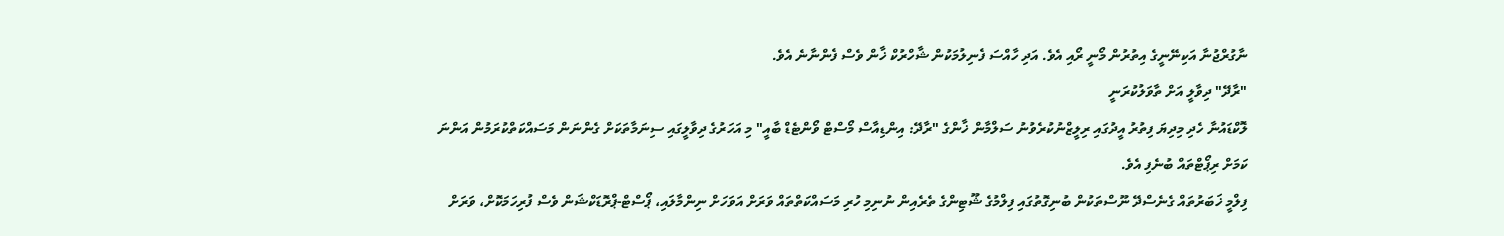ނާގުރްޖުނާ އަކިނޭނީގެ އިތުރުން މޯނީ ރޯއި އެވެ. އަދި ހާއްސަ ފެނިލުމަކުން ޝާހްރުކް ޚާން ވެސް ފެންނާނެ އެވެ.
"ރާދޭ" ދިވާލީ އަށް ތާވަލުކުރަނީ
ލޮކްޑައުނާ ހެދި މިދިޔަ ފިތުރު އީދުގައި ރިލީޒްނުކުރެވުނު ސަލްމާން ޚާންގެ "ރާދޭ: އިންޑިއާސް މޯސްޓް ވޯންޓެޑް ބާއީ" މި އަހަރުގެ ދިވާލީގައި ސިނަމާތަކަށް ގެންނަން މަސައްކަތްކުރަމުން އަންނަ ކަމަށް ރިޕޯޓްތައް ބުނެފި އެވެ.
ފިލްމީ ޚަބަރުތައް ގެނެސްދޭ ނޫސްތަކުން ބުނިގޮތުގައި ފިލްމުގެ ޝޫޓިންގެ ތެރެއިން ނުނިމި ހުރި މަސައްކަތްތައް ވަރަށް އަވަހަށް ނިންމާލައި، ޕޯސްޓް-ޕްރޮޑަކްޝަން ވެސް ފުރިހަމަކޮށް، ވަރަށް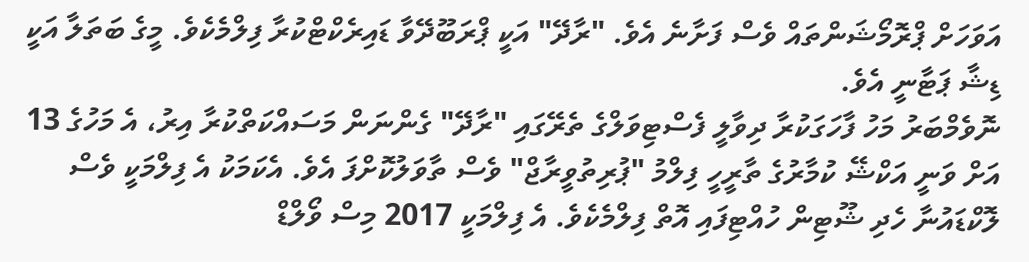އަވަހަށް ޕްރޮމޯޝަންތައް ވެސް ފަށާނެ އެވެ. "ރާދޭ" އަކީ ޕްރަބޫދޭވާ ޑައިރެކްޓްކުރާ ފިލްމެކެވެ. މީގެ ބަތަލާ އަކީ ޑިޝާ ޕަޓާނީ އެވެ.
ނޮވެމްބަރު މަހު ފާހަގަކުރާ ދިވާލީ ފެސްޓިވަލްގެ ތެރޭގައި "ރާދޭ" ގެންނަން މަސައްކަތްކުރާ އިރު، އެ މަހުގެ 13 އަށް ވަނީ އަކްޝޭ ކުމާރުގެ ތާރީހީ ފިލްމު "ޕުރިތުވީރާޖް" ވެސް ތާވަލުކޮށްފަ އެވެ. އެކަމަކު އެ ފިލްމަކީ ވެސް ލޮކްޑައުނާ ހެދި ޝޫޓިން ހުއްޓިފައި އޮތް ފިލްމެކެވެ. އެ ފިލްމަކީ 2017 މިސް ވޯލްޑް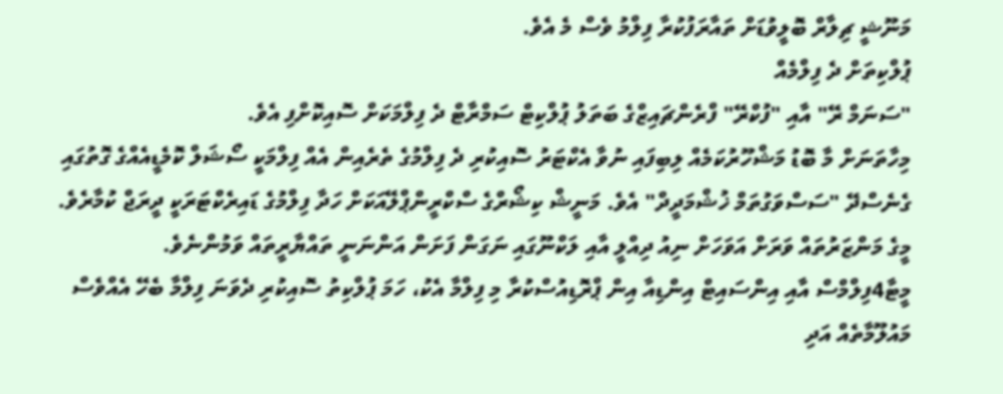މަނޫޝީ ޗިލާރް ބޮލީވުޑަށް ތައާރަފުކުރާ ފިލްމު ވެސް މެ އެވެ.
ޕުލްކިތަށް ދެ ފިލްމެއް
"ސަނަމް ރޭ" އާއި "ފުކްރޭ" ފްރެންޗައިޒްގެ ބަތަލު ޕުލްކިޓް ސަމްރާޓް ދެ ފިލްމަކަށް ސޮއިކޮށްފި އެވެ.
މިހާތަނަށް މާ ބޮޑު މަޝްހޫރުކަމެއް ލިބިފައި ނުވާ އެކްޓަރު ސޮއިކުރި ދެ ފިލްމުގެ ތެރެއިން އެއް ފިލްމަކީ ސޯޝަލް ކޮމެޑީއެއްގެ ގޮތުގައި ގެނެސްދޭ "ސަސްވަގުތަމް ޚުޝްމަދީދް" އެވެ. މަނީޝް ކިޝޯރްގެ ސްކްރީންޕްލޭއަކަށް ހަދާ ފިލްމުގެ ޑައިރެކްޓަރަކީ ދީރަޖް ކުމާރެވެ.
މީގެ މަންޒަރުތައް ވަރަށް އަވަހަށް ނިއު ދިއްލީ އާއި ލަކްނޫގައި ނަގަން ފަށަން އަންނަނީ ތައްޔާރީތައް ވަމުންނެވެ.
މީޓާ4ފިލްމްސް އާއި އިންސައިޓް އިންޑިއާ އިން ޕްރޮޑިއުސްކުރާ މި ފިލްމާ އެކު، ހަމަ ޕުލްކިތު ސޮއިކުރި ދެވަނަ ފިލްމާ ބެހޭ އެއްވެސް މައުލޫމާތެއް އަދި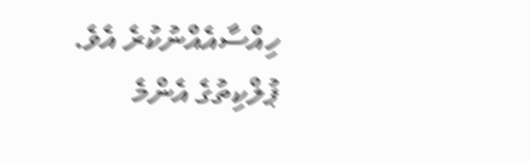ހިއްސާއެއްނުކުރެ އެވެ. ޕުލްކިތުގެ އެންމެ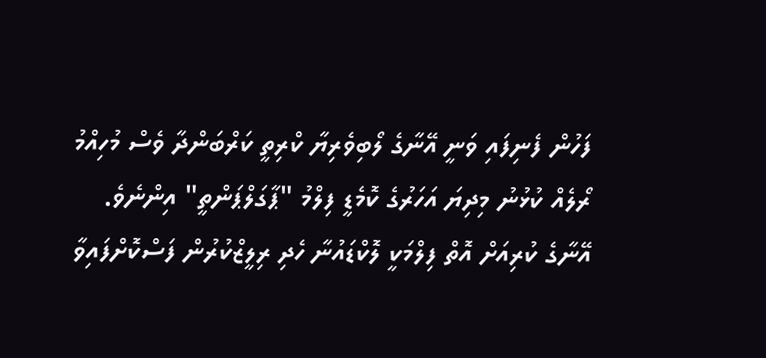ފަހުން ފެނިފައި ވަނީ އޭނާގެ ލޯބިވެރިޔާ ކްރިތީ ކަރްބަންދާ ވެސް މުހިއްމު ރޯލެއް ކުޅުނު މިދިޔަ އަހަރުގެ ކޮމެޑީ ފިލްމު "ޕާގަލްޕަންތީ" އިންނެވެ.
އޭނާގެ ކުރިއަށް އޮތް ފިލްމަކީ ލޮކްޑައުނާ ހެދި ރިލީޒްކުރުން ފަސްކޮށްފައިވާ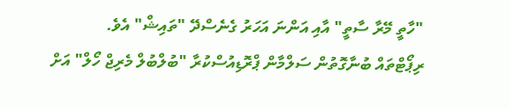"ހާތީ މޭރާ ސާތީ" އާއި އަންނަ އަހަރު ގެނެސްދޭ "ތައިޝް" އެވެ.
ރިޕޯޓްތައް ބުނާގޮތުން ސަލްމާން ޕްރޮޑިއުސްކުރާ "ބުލްބުލް މެރިޖް ހޯލް" އަށް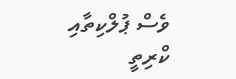ވެސް ޕުލްކިތާއި ކްރިތީ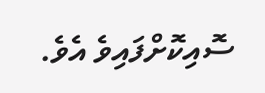ސޮއިކޮށްފައިވެ އެވެ.